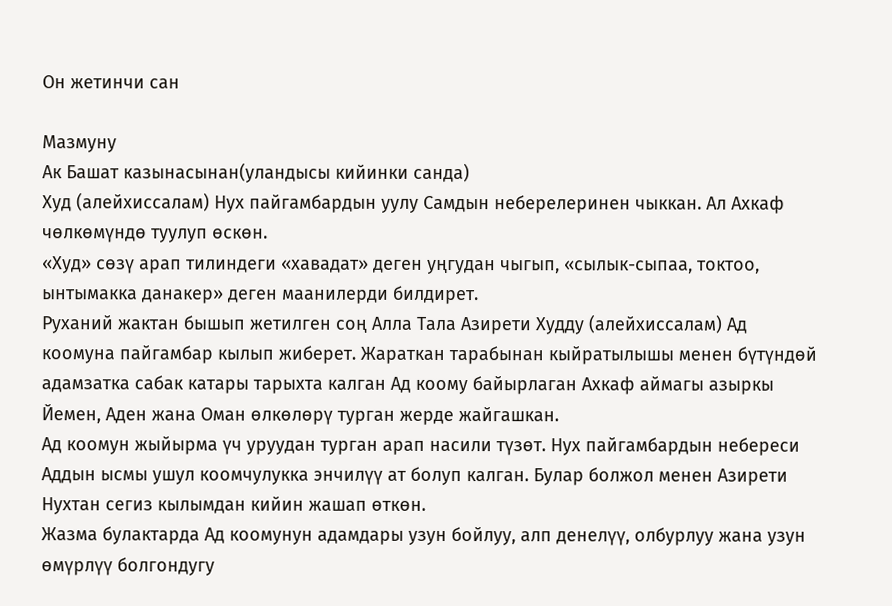Он жетинчи сан

Мазмуну
Ак Башат казынасынан(уландысы кийинки санда)
Худ (алейхиссалам) Нух пайгамбардын уулу Самдын неберелеринен чыккан. Ал Ахкаф чөлкөмүндө туулуп өскөн.
«Худ» сөзү арап тилиндеги «хавадат» деген уңгудан чыгып, «сылык-сыпаа, токтоо, ынтымакка данакер» деген маанилерди билдирет.
Руханий жактан бышып жетилген соң Алла Тала Азирети Худду (алейхиссалам) Ад коомуна пайгамбар кылып жиберет. Жараткан тарабынан кыйратылышы менен бүтүндөй адамзатка сабак катары тарыхта калган Ад коому байырлаган Ахкаф аймагы азыркы Йемен, Аден жана Оман өлкөлөрү турган жерде жайгашкан.
Ад коомун жыйырма үч уруудан турган арап насили түзөт. Нух пайгамбардын небереси Аддын ысмы ушул коомчулукка энчилүү ат болуп калган. Булар болжол менен Азирети Нухтан сегиз кылымдан кийин жашап өткөн.
Жазма булактарда Ад коомунун адамдары узун бойлуу, алп денелүү, олбурлуу жана узун өмүрлүү болгондугу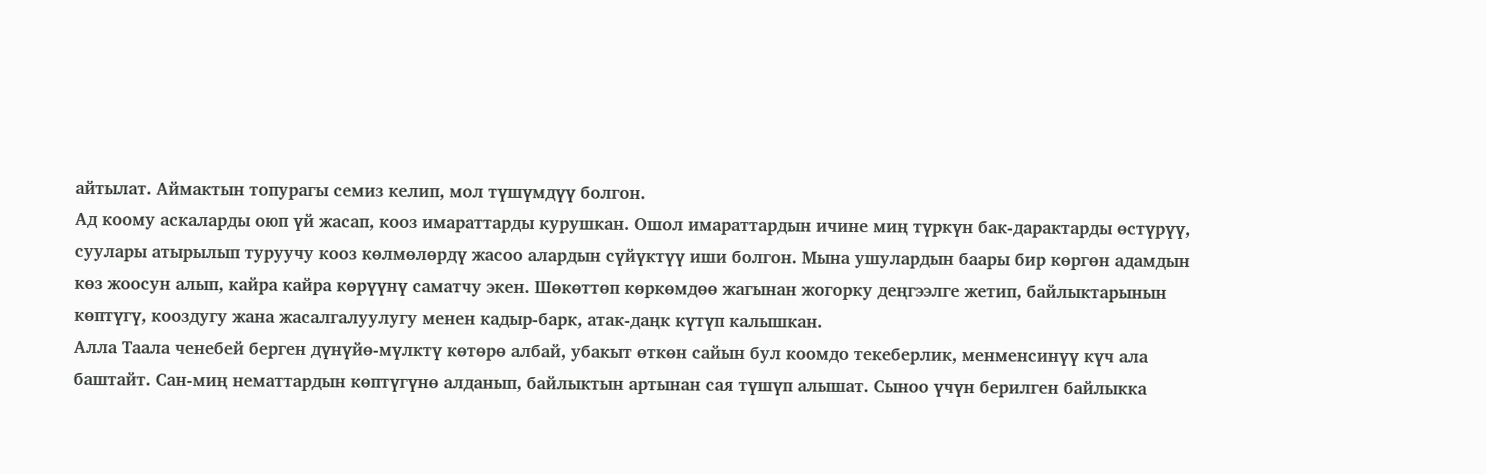айтылат. Аймактын топурагы семиз келип, мол түшүмдүү болгон.
Ад коому аскаларды оюп үй жасап, кооз имараттарды курушкан. Ошол имараттардын ичине миң түркүн бак-дарактарды өстүрүү, суулары атырылып туруучу кооз көлмөлөрдү жасоо алардын сүйүктүү иши болгон. Мына ушулардын баары бир көргөн адамдын көз жоосун алып, кайра кайра көрүүнү саматчу экен. Шөкөттөп көркөмдөө жагынан жогорку деңгээлге жетип, байлыктарынын көптүгү, кооздугу жана жасалгалуулугу менен кадыр-барк, атак-даңк күтүп калышкан.
Алла Таала ченебей берген дүнүйө-мүлктү көтөрө албай, убакыт өткөн сайын бул коомдо текеберлик, менменсинүү күч ала баштайт. Сан-миң нематтардын көптүгүнө алданып, байлыктын артынан сая түшүп алышат. Сыноо үчүн берилген байлыкка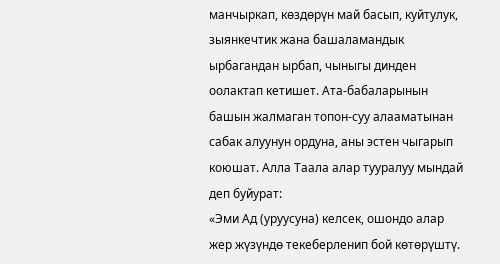манчыркап, көздөрүн май басып, куйтулук, зыянкечтик жана башаламандык ырбагандан ырбап, чыныгы динден оолактап кетишет. Ата-бабаларынын башын жалмаган топон-суу алааматынан сабак алуунун ордуна, аны эстен чыгарып коюшат. Алла Таала алар тууралуу мындай деп буйурат:
«Эми Ад (уруусуна) келсек, ошондо алар жер жүзүндө текеберленип бой көтөрүштү.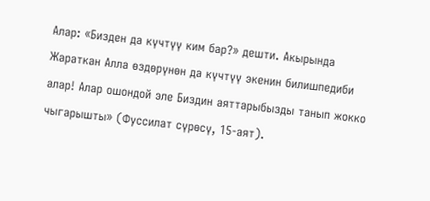Алар: «Бизден да күчтүү ким бар?» дешти. Акырында Жараткан Алла өздөрүнөн да күчтүү экенин билишпедиби алар! Алар ошондой эле Биздин аяттарыбызды танып жокко чыгарышты» (Фуссилат сүрөсү, 15-аят).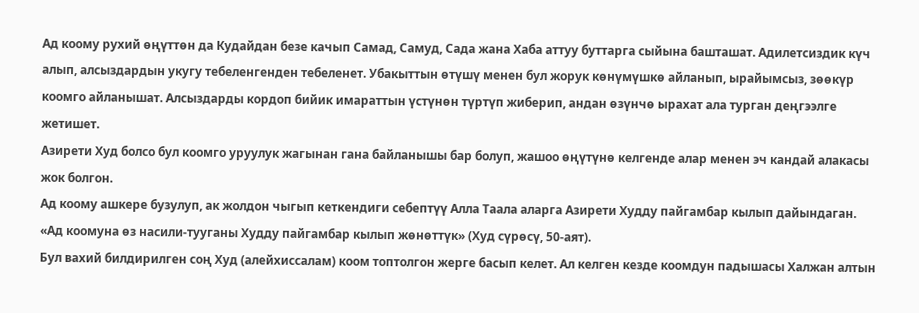Ад коому рухий өңүттөн да Кудайдан безе качып Самад, Самуд, Сада жана Хаба аттуу буттарга сыйына башташат. Адилетсиздик күч алып, алсыздардын укугу тебеленгенден тебеленет. Убакыттын өтүшү менен бул жорук көнүмүшкө айланып, ырайымсыз, зөөкүр коомго айланышат. Алсыздарды кордоп бийик имараттын үстүнөн түртүп жиберип, андан өзүнчө ырахат ала турган деңгээлге жетишет.
Азирети Худ болсо бул коомго уруулук жагынан гана байланышы бар болуп, жашоо өңүтүнө келгенде алар менен эч кандай алакасы жок болгон.
Ад коому ашкере бузулуп, ак жолдон чыгып кеткендиги себептүү Алла Таала аларга Азирети Худду пайгамбар кылып дайындаган.
«Ад коомуна өз насили-тууганы Худду пайгамбар кылып жөнөттүк» (Худ сүрөсү, 50-аят).
Бул вахий билдирилген соң Худ (алейхиссалам) коом топтолгон жерге басып келет. Ал келген кезде коомдун падышасы Халжан алтын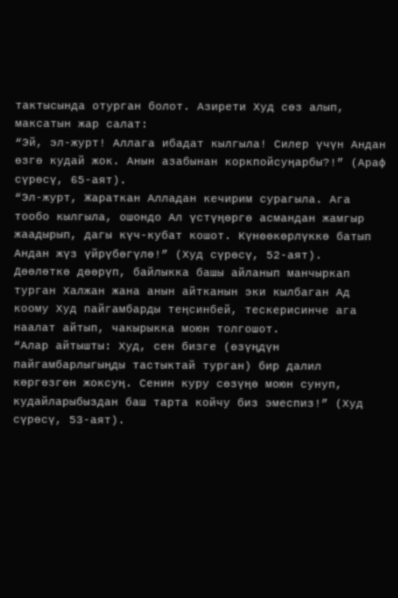тактысында отурган болот. Азирети Худ сөз алып, максатын жар салат:
“Эй, эл-журт! Аллага ибадат кылгыла! Силер үчүн Андан өзгө кудай жок. Анын азабынан коркпойсуңарбы?!” (Араф сүрөсү, 65-аят).
“Эл-журт, Жараткан Алладан кечирим сурагыла. Ага тообо кылгыла, ошондо Ал үстүңөргө асмандан жамгыр жаадырып, дагы күч-кубат кошот. Күнөөкөрлүккө батып Андан жүз үйрүбөгүлө!” (Худ сүрөсү, 52-аят).
Дөөлөткө дөөрүп, байлыкка башы айланып манчыркап турган Халжан жана анын айтканын эки кылбаган Ад коому Худ пайгамбарды теңсинбей, тескерисинче ага наалат айтып, чакырыкка моюн толгошот.
“Алар айтышты: Худ, сен бизге (өзүңдүн пайгамбарлыгыңды тастыктай турган) бир далил көргөзгөн жоксуң. Сенин куру сөзүңө моюн сунуп, кудайларыбыздан баш тарта койчу биз эмеспиз!” (Худ сүрөсү, 53-аят).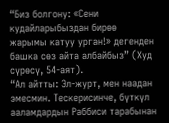“Биз болгону: «Сени кудайларыбыздан бирөө жарымы катуу урган!» дегенден башка сөз айта албайбыз” (Худ сүрөсү, 54-аят).
“Ал айтты: Эл-журт, мен наадан эмесмин. Тескерисинче, бүткүл ааламдардын Раббиси тарабынан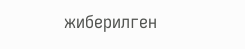жиберилген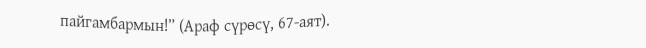пайгамбармын!” (Араф сүрөсү, 67-аят).